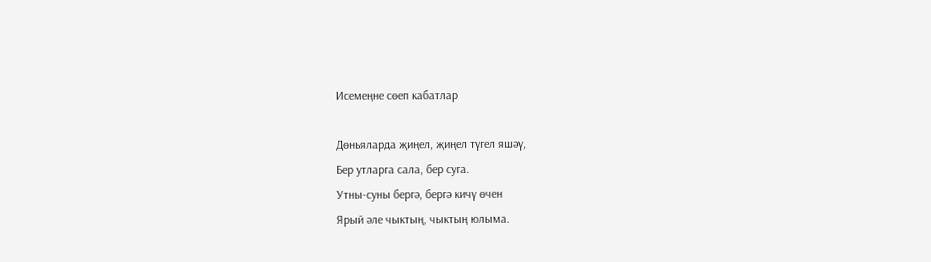Исемеңне сөеп кабатлар

Дөньяларда җиңел, җиңел түгел яшәү,
Бер утларга сала, бер суга.
Утны-суны бергә, бергә кичү өчен
Ярый әле чыктың, чыктың юлыма.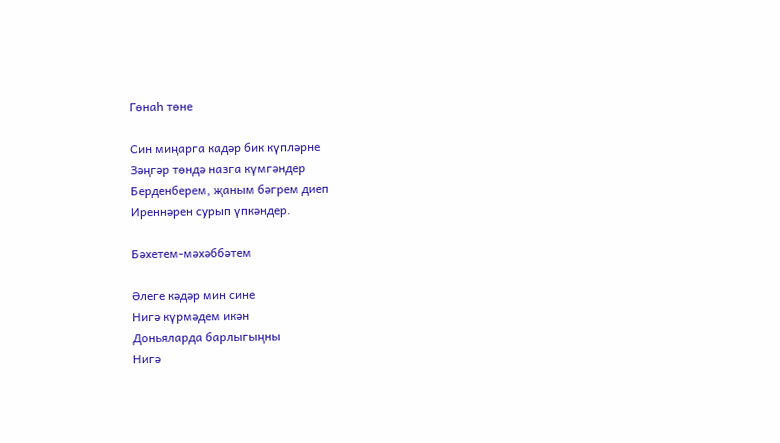Гөнаһ төне

Син миңарга кадәр бик күпләрне
Зәңгәр төндә назга күмгәндер
Берденберем, җаным бәгрем диеп
Иреннәрен сурып үпкәндер.

Бәхетем-мәхәббәтем

Әлеге кәдәр мин сине
Нигә күрмәдем икән
Доньяларда барлыгыңны
Нигә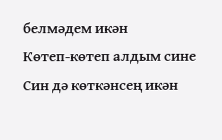белмәдем икән
Көтеп-көтеп алдым сине
Син дә көткәнсең икән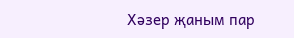Хәзер җаным пар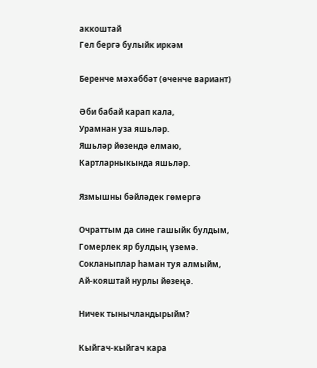аккоштай
Гел бергә булыйк иркәм

Беренче мәхәббәт (өченче вариант)

Әби бабай карап кала,
Урамнан уза яшьләр.
Яшьләр йөзендә елмаю,
Картларныкында яшьләр.

Язмышны бәйләдек гөмергә

Очраттым да сине гашыйк булдым,
Гомерлек яр булдың үземә.
Сокланыплар һаман туя алмыйм,
Ай-кояштай нурлы йөзеңә.

Ничек тынычландырыйм?

Кыйгач-кыйгач кара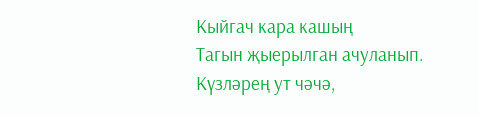Кыйгач кара кашың
Тагын җыерылган ачуланып.
Күзләрең ут чәчә,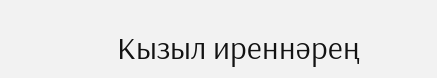Кызыл иреннәрең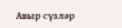Авыр сүзләр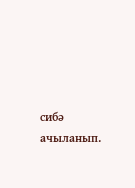сибә ачыланып.